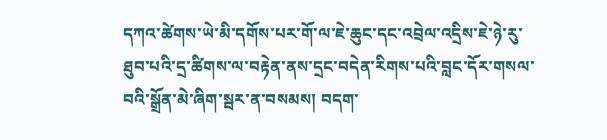དཀའ་ཚེགས་ཡེ་མི་དགོས་པར་གོ་ལ་ཇེ་ཆུང་དང་འབྲེལ་འདྲིས་ཇེ་ཉེ་རུ་ཐུབ་པའི་དྲ་ཚིགས་ལ་བརྟེན་ནས་དྲང་བདེན་རིགས་པའི་བླང་དོར་གསལ་བའི་སྒྲོན་མེ་ཞིག་སྦར་ན་བསམས། བདག་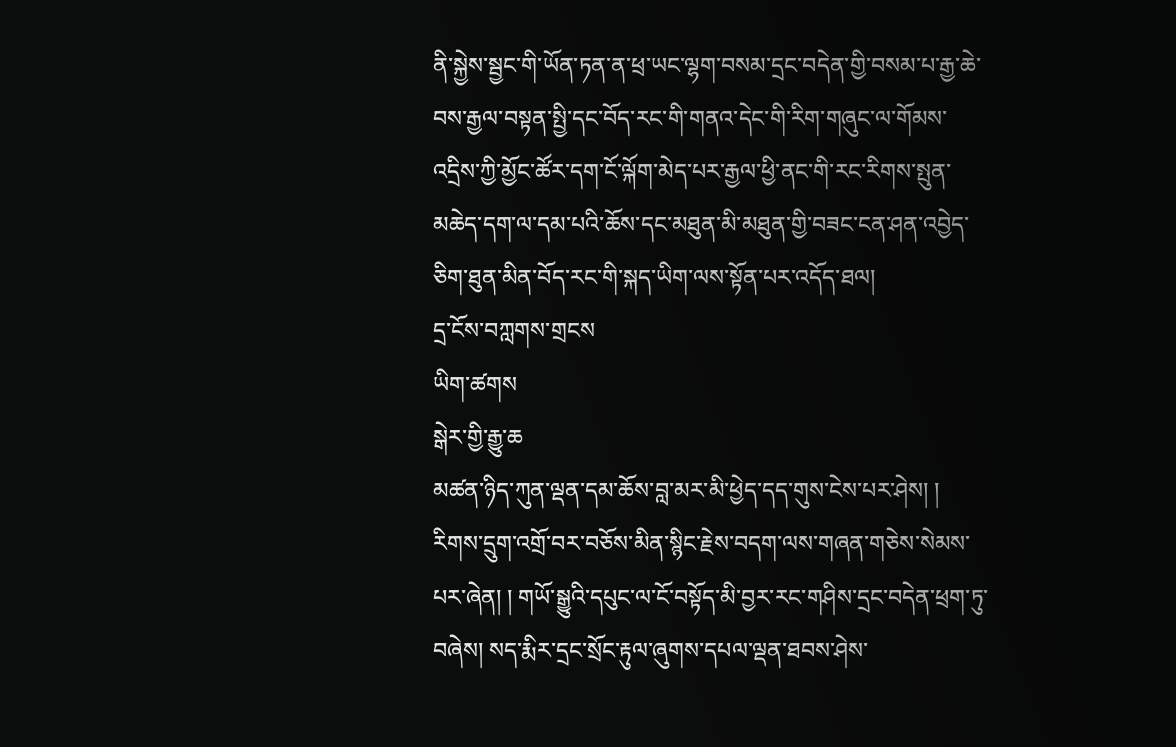ནི་སྐྱེས་སྦྱང་གི་ཡོན་ཏན་ན་ཕྲ་ཡང་ལྷག་བསམ་དྲང་བདེན་གྱི་བསམ་པ་རྒྱ་ཆེ་བས་རྒྱལ་བསྟན་སྤྱི་དང་བོད་རང་གི་གནའ་དེང་གི་རིག་གཞུང་ལ་གོམས་འདྲིས་ཀྱི་མྱོང་ཚོར་དག་ངོ་ལྐོག་མེད་པར་རྒྱལ་ཕྱི་ནང་གི་རང་རིགས་སྤུན་མཆེད་དག་ལ་དམ་པའི་ཆོས་དང་མཐུན་མི་མཐུན་གྱི་བཟང་ངན་ཤན་འབྱེད་ཅིག་ཐུན་མིན་བོད་རང་གི་སྐད་ཡིག་ལས་སྟོན་པར་འདོད་ཐལ།
དྲ་ངོས་བཀླགས་གྲངས
ཡིག་ཚགས
སྒེར་གྱི་རྒྱུ་ཆ
མཚན་ཉིད་ཀུན་ལྡན་དམ་ཆོས་བླ་མར་མི་ཕྱེད་དད་གུས་ངེས་པར་ཤེས། ། རིགས་དྲུག་འགྲོ་བར་བཅོས་མིན་སྙིང་རྗེས་བདག་ལས་གཞན་གཅེས་སེམས་པར་ཞེན། ། གཡོ་སྒྱུའི་དཔུང་ལ་ངོ་བསྟོད་མི་བྱར་རང་གཤིས་དྲང་བདེན་ཕྲག་ཏུ་བཞེས། སད་རྨིར་དྲང་སྲོང་རྟུལ་ཞུགས་དཔལ་ལྡན་ཐབས་ཤེས་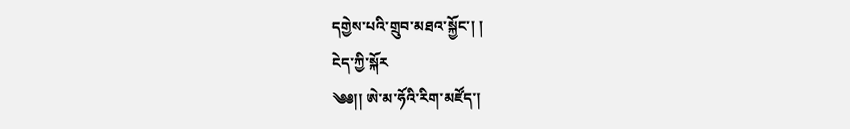དགྱེས་པའི་གྲུབ་མཐའ་སྐྱོང་། །
ངེད་ཀྱི་སྐོར
༄༅།། ཨེ་མ་ཧོའི་རིག་མཛོད་།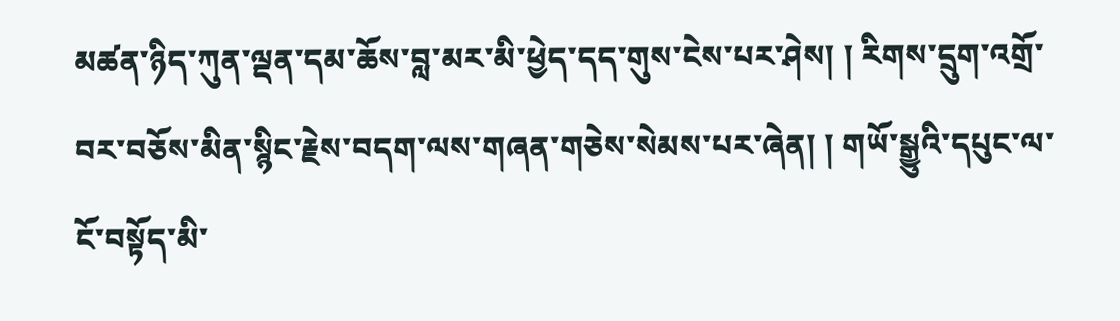མཚན་ཉིད་ཀུན་ལྡན་དམ་ཆོས་བླ་མར་མི་ཕྱེད་དད་གུས་ངེས་པར་ཤེས། ། རིགས་དྲུག་འགྲོ་བར་བཅོས་མིན་སྙིང་རྗེས་བདག་ལས་གཞན་གཅེས་སེམས་པར་ཞེན། ། གཡོ་སྒྱུའི་དཔུང་ལ་ངོ་བསྟོད་མི་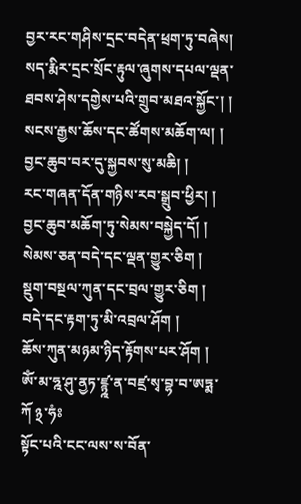བྱར་རང་གཤིས་དྲང་བདེན་ཕྲག་ཏུ་བཞེས། སད་རྨིར་དྲང་སྲོང་རྟུལ་ཞུགས་དཔལ་ལྡན་ཐབས་ཤེས་དགྱེས་པའི་གྲུབ་མཐའ་སྐྱོང་། །
སངས་རྒྱས་ཆོས་དང་ཚོགས་མཆོག་ལ། །
བྱང་ཆུབ་བར་དུ་སྐྱབས་སུ་མཆི། །
རང་གཞན་དོན་གཉིས་རབ་སྒྲུབ་ཕྱིར། །
བྱང་ཆུབ་མཆོག་ཏུ་སེམས་བསྐྱེད་དོ། །
སེམས་ཅན་བདེ་དང་ལྡན་གྱུར་ཅིག །
སྡུག་བསྔལ་ཀུན་དང་བྲལ་གྱུར་ཅིག །
བདེ་དང་རྟག་ཏུ་མི་འབྲལ་ཤོག །
ཆོས་ཀུན་མཉམ་ཉིད་རྟོགས་པར་ཤོག །
ཨོཾ་མ་ཧྰ་ཤུ་ནྱཏ་ཛྙྰ་ན་བཛྲ་སྭ་བྷ་བ་ཨཏྨ་ཀོ ྅་ཧཾཿ
སྟོང་པའི་ངང་ལས་ས་བོན་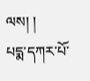ལས། །
པདྨ་དཀར་པོ་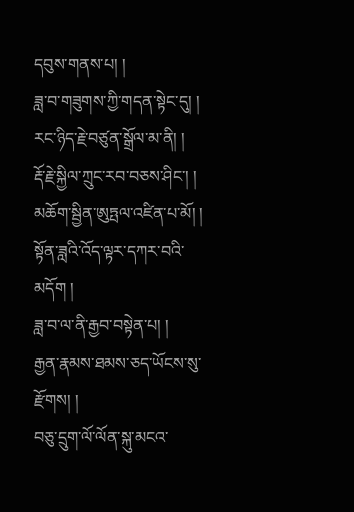དབུས་གནས་པ། །
ཟླ་བ་གཟུགས་ཀྱི་གདན་སྟེང་དུ། །
རང་ཉིད་རྗེ་བཙུན་སྒྲོལ་མ་ནི། །
རྡོ་རྗེ་སྐྱིལ་ཀྲུང་རབ་བཅས་ཤིང་། །
མཆོག་སྦྱིན་ཨུཏྤལ་འཛིན་པ་མོ། །
སྟོན་ཟླའི་འོད་ལྟར་དཀར་བའི་མདོག །
ཟླ་བ་ལ་ནི་རྒྱབ་བསྟེན་པ། །
རྒྱན་རྣམས་ཐམས་ཅད་ཡོངས་སུ་རྫོགས། །
བཅུ་དྲུག་ལོ་ལོན་སྐུ་མངའ་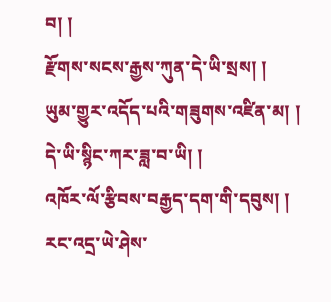བ། །
རྫོགས་སངས་རྒྱས་ཀུན་དེ་ཡི་སྲས། །
ཡུམ་གྱུར་འདོད་པའི་གཟུགས་འཛིན་མ། །
དེ་ཡི་སྙིང་ཀར་ཟླ་བ་ཡི། །
འཁོར་ལོ་རྩིབས་བརྒྱད་དག་གི་དབུས། །
རང་འདྲ་ཡེ་ཤེས་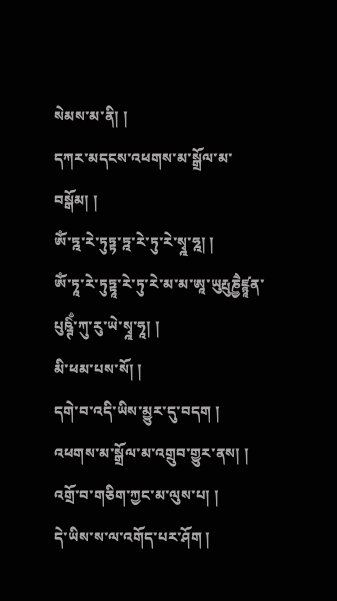སེམས་མ་ནི། །
དཀར་མདངས་འཕགས་མ་སྒྲོལ་མ་བསྒོམ། །
ཨོཾ་ཏྰ་རེ་ཏུཏྟ་ཏྰ་རེ་ཏུ་རེ་སྭྰ་ཧྰ། །
ༀ་ཏཱ་རེ་ཏུཏྟཱ་རེ་ཏུ་རེ་མ་མ་ཨཱ་ཡུརྤུཎྱཻཛྙཱན་པུཥྚིྃ་ཀུ་རུ་ཡེ་སྭྰ་ཧཱ། །
མི་ཕམ་པས་སོ། །
དགེ་བ་འདི་ཡིས་མྱུར་དུ་བདག །
འཕགས་མ་སྒྲོལ་མ་འགྲུབ་གྱུར་ནས། །
འགྲོ་བ་གཅིག་ཀྱང་མ་ལུས་པ། །
དེ་ཡིས་ས་ལ་འགོད་པར་ཤོག །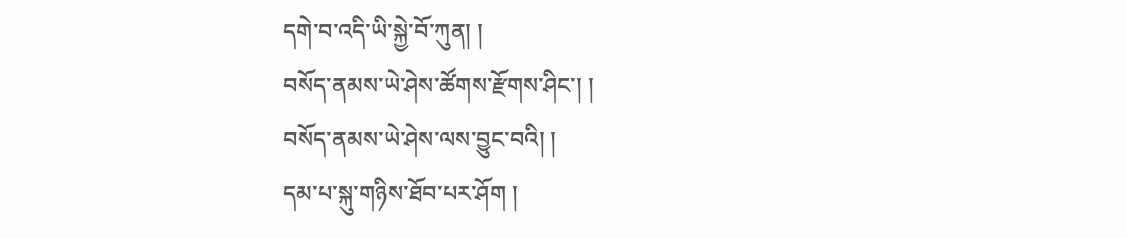དགེ་བ་འདི་ཡི་སྐྱེ་བོ་ཀུན། །
བསོད་ནམས་ཡེ་ཤེས་ཚོགས་རྫོགས་ཤིང་། །
བསོད་ནམས་ཡེ་ཤེས་ལས་བྱུང་བའི། །
དམ་པ་སྐུ་གཉིས་ཐོབ་པར་ཤོག །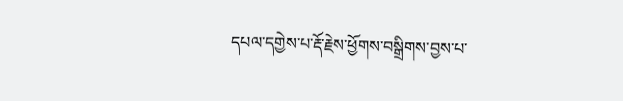དཔལ་དགྱེས་པ་རྡོ་རྗེས་ཕྱོགས་བསྒྲིགས་བྱས་པ་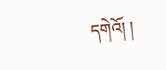དགེའོ། །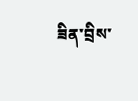ཟིན་བྲིས་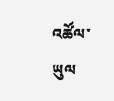འཚོལ་ཡུལ